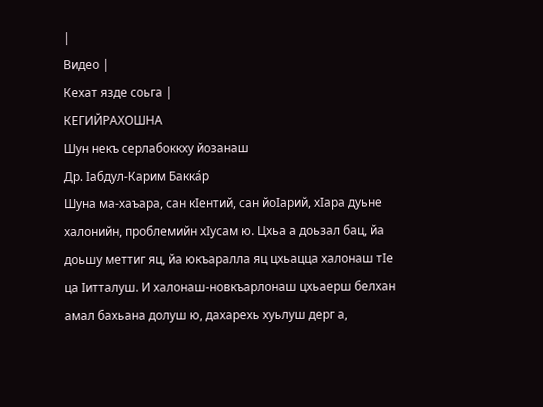|
Видео |
Кехат язде соьга |
КЕГИЙРАХОШНА
Шун некъ серлабоккху йозанаш
Др. Iабдул-Карим Бакка́р
Шуна ма-хаъара, сан кIентий, сан йоIарий, хIара дуьне халонийн, проблемийн хIусам ю. Цхьа а доьзал бац, йа доьшу меттиг яц, йа юкъаралла яц цхьацца халонаш тIе ца Iитталуш. И халонаш-новкъарлонаш цхьаерш белхан амал бахьана долуш ю, дахарехь хуьлуш дерг а,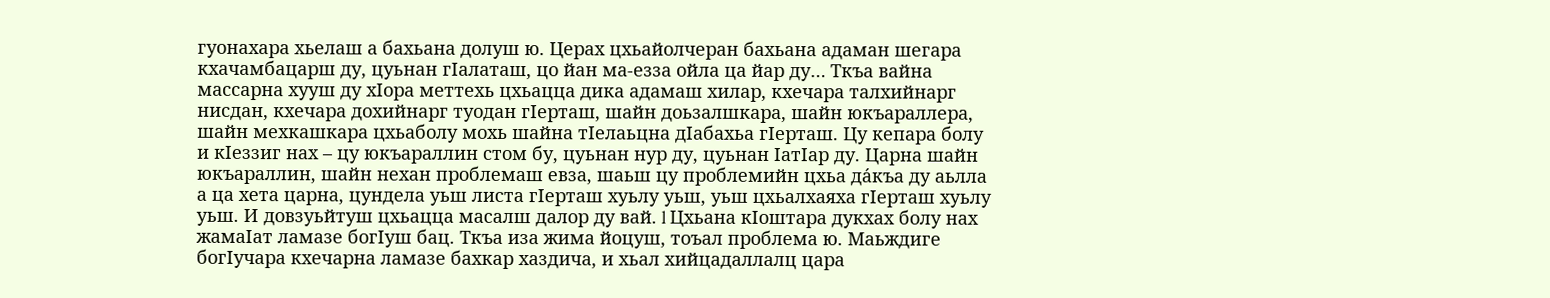гуонахара хьелаш а бахьана долуш ю. Церах цхьайолчеран бахьана адаман шегара кхачамбацарш ду, цуьнан гIалаташ, цо йан ма-езза ойла ца йар ду… Ткъа вайна массарна хууш ду хIора меттехь цхьацца дика адамаш хилар, кхечара талхийнарг нисдан, кхечара дохийнарг туодан гIерташ, шайн доьзалшкара, шайн юкъараллера, шайн мехкашкара цхьаболу мохь шайна тIелаьцна дIабахьа гIерташ. Цу кепара болу и кIеззиг нах – цу юкъараллин стом бу, цуьнан нур ду, цуьнан IатIар ду. Царна шайн юкъараллин, шайн нехан проблемаш евза, шаьш цу проблемийн цхьа да́къа ду аьлла а ца хета царна, цундела уьш листа гIерташ хуьлу уьш, уьш цхьалхаяха гIерташ хуьлу уьш. И довзуьйтуш цхьацца масалш далор ду вай. l Цхьана кIоштара дукхах болу нах жамаIат ламазе богIуш бац. Ткъа иза жима йоцуш, тоъал проблема ю. Маьждиге богIучара кхечарна ламазе бахкар хаздича, и хьал хийцадаллалц цара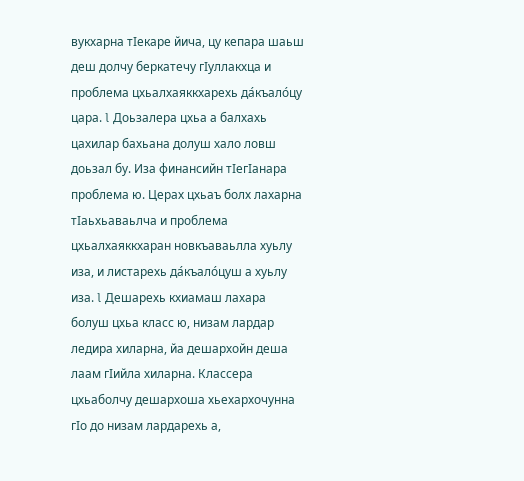вукхарна тIекаре йича, цу кепара шаьш деш долчу беркатечу гIуллакхца и проблема цхьалхаяккхарехь да́къало́цу цара. l Доьзалера цхьа а балхахь цахилар бахьана долуш хало ловш доьзал бу. Иза финансийн тIегIанара проблема ю. Церах цхьаъ болх лахарна тIаьхьаваьлча и проблема цхьалхаяккхаран новкъаваьлла хуьлу иза, и листарехь да́къало́цуш а хуьлу иза. l Дешарехь кхиамаш лахара болуш цхьа класс ю, низам лардар ледира хиларна, йа дешархойн деша лаам гIийла хиларна. Классера цхьаболчу дешархоша хьехархочунна гIо до низам лардарехь а,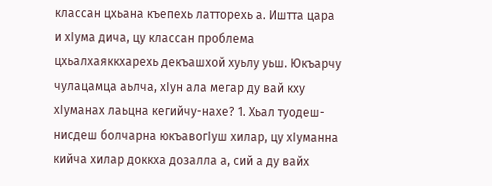классан цхьана къепехь латторехь а. Иштта цара и хIума дича, цу классан проблема цхьалхаяккхарехь декъашхой хуьлу уьш. Юкъарчу чулацамца аьлча, хIун ала мегар ду вай кху хIуманах лаьцна кегийчу-нахе? 1. Хьал туодеш-нисдеш болчарна юкъавогIуш хилар, цу хIуманна кийча хилар доккха дозалла а, сий а ду вайх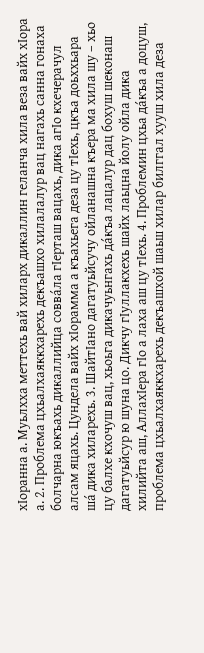хIоранна а. Муьлхха меттехь вай хиларх дикаллин геланча хила веза вайх хIора а. 2. Проблема цхьалхаяккхарехь декъашхо хилалалур вац нагахь санна гонаха болчарна юкъахь дикаллийца совва́ла гIерташ вацахь, дика агIо кхечерачул алсам яцахь. Цундела вайх хIорамма а къахьега деза цу тIехь, цкъа доьххьара ша́ дика хиларехь. 3. ШайтIано дагатуьйсучу ойланашна къера ма хила шу – хьо цу балхе кхочуш вац, хьоьга дикачуьнгахь да́къа лацалур дац бохуш шеконаш дагатуьйсур ю шуна цо. Дикчу гIуллакхехь шайх лаьцна йолу ойла дика хилийта аш, АллахIера гIо а лаха аш цу тIехь. 4. Проблемин цхьа да́къа а доцуш, проблема цхьалхаяккхарехь декъашхой шаьш хилар билггал хууш хила деза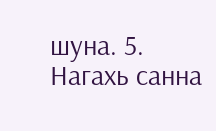шуна. 5. Нагахь санна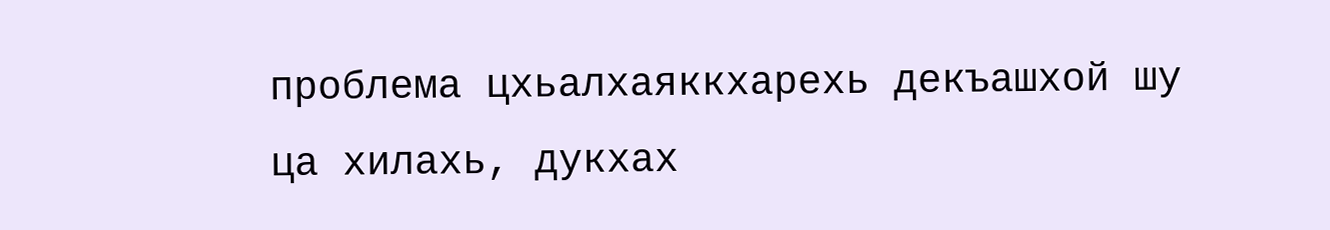проблема цхьалхаяккхарехь декъашхой шу ца хилахь, дукхах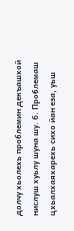долчу хьолехь проблемин декъашхой нислуш хуьлу шуна шу. 6. Проблемаш цхьалхаяхарехь сихо йан еза, уьш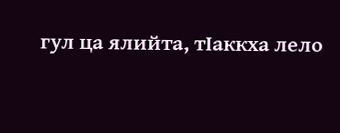гул ца ялийта, тIаккха лело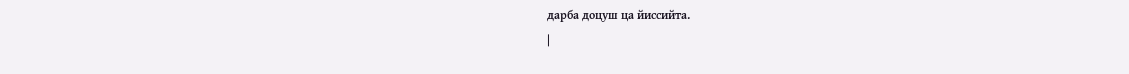дарба доцуш ца йиссийта.
|